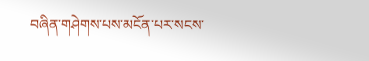བཞིན་གཤེགས་པས་མངོན་པར་སངས་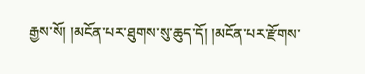རྒྱས་སོ། །མངོན་པར་ཐུགས་སུ་ཆུད་དོ། །མངོན་པར་རྫོགས་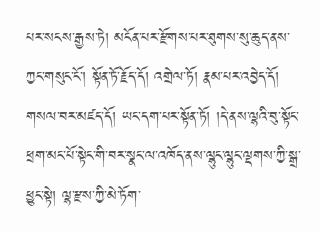པར་སངས་རྒྱས་ཏེ། མངོན་པར་རྫོགས་པར་ཐུགས་སུ་ཆུད་ནས་ཀྱང་གསུང་ངོ་། སྟོན་ཏོ་རྗོད་དོ། འགྲེལ་ཏོ། རྣམ་པར་འབྱེད་དོ། གསལ་བར་མཛད་དོ། ཡང་དག་པར་སྟོན་ཏོ། །དེ་ནས་ལྷའི་བུ་སྟོང་ཕྲག་མང་པོ་སྟེང་གི་བར་སྣང་ལ་འཁོད་ནས་ལྷུང་ལྷུང་ལྡགས་ཀྱི་སྒྲ་ཕྱུང་སྟེ། ལྷ་རྫས་ཀྱི་མེ་ཏོག་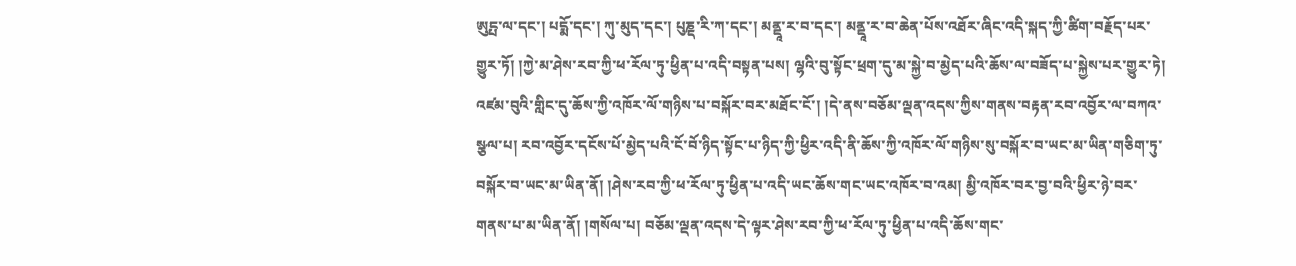ཨུདྤ་ལ་དང་། པདྨོ་དང་། ཀུ་མུད་དང་། པུཎྡ་རི་ཀ་དང་། མནྡཱ་ར་བ་དང་། མནྡཱ་ར་བ་ཆེན་པོས་འཐོར་ཞིང་འདི་སྐད་ཀྱི་ཚིག་བརྗོད་པར་གྱུར་ཏོ། །ཀྱེ་མ་ཤེས་རབ་ཀྱི་ཕ་རོལ་ཏུ་ཕྱིན་པ་འདི་བསྟན་པས། ལྷའི་བུ་སྟོང་ཕྲག་དུ་མ་སྐྱེ་བ་མྱེད་པའི་ཆོས་ལ་བཟོད་པ་སྐྱེས་པར་གྱུར་ཏེ། འཛམ་བུའི་གླིང་དུ་ཆོས་ཀྱི་འཁོར་ལོ་གཉིས་པ་བསྐོར་བར་མཐོང་ངོ་། །དེ་ནས་བཅོམ་ལྡན་འདས་ཀྱིས་གནས་བརྟན་རབ་འབྱོར་ལ་བཀའ་སྩལ་པ། རབ་འབྱོར་དངོས་པོ་མྱེད་པའི་ངོ་བོ་ཉིད་སྟོང་པ་ཉིད་ཀྱི་ཕྱིར་འདི་ནི་ཆོས་ཀྱི་འཁོར་ལོ་གཉིས་སུ་བསྐོར་བ་ཡང་མ་ཡིན་གཅིག་ཏུ་བསྐོར་བ་ཡང་མ་ཡིན་ནོ། །ཤེས་རབ་ཀྱི་ཕ་རོལ་ཏུ་ཕྱིན་པ་འདི་ཡང་ཆོས་གང་ཡང་འཁོར་བ་འམ། མྱི་འཁོར་བར་བྱ་བའི་ཕྱིར་ཉེ་བར་གནས་པ་མ་ཡིན་ནོ། །གསོལ་པ། བཅོམ་ལྡན་འདས་དེ་ལྟར་ཤེས་རབ་ཀྱི་ཕ་རོལ་ཏུ་ཕྱིན་པ་འདི་ཆོས་གང་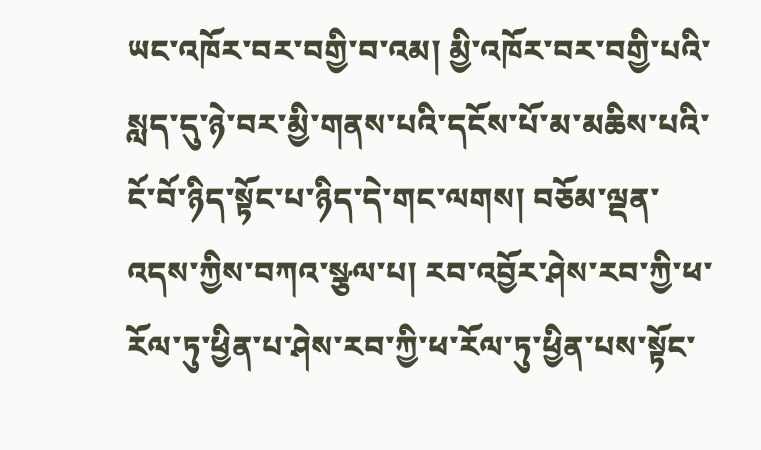ཡང་འཁོར་བར་བགྱི་བ་འམ། མྱི་འཁོར་བར་བགྱི་པའི་སླད་དུ་ཉེ་བར་མྱི་གནས་པའི་དངོས་པོ་མ་མཆིས་པའི་ངོ་བོ་ཉིད་སྟོང་པ་ཉིད་དེ་གང་ལགས། བཅོམ་ལྡན་འདས་ཀྱིས་བཀའ་སྩལ་པ། རབ་འབྱོར་ཤེས་རབ་ཀྱི་ཕ་རོལ་ཏུ་ཕྱིན་པ་ཤེས་རབ་ཀྱི་ཕ་རོལ་ཏུ་ཕྱིན་པས་སྟོང་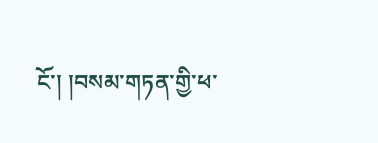ངོ་། །བསམ་གཏན་གྱི་ཕ་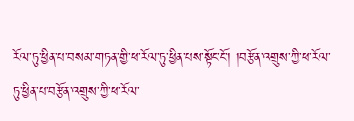རོལ་ཏུ་ཕྱིན་པ་བསམ་གཏན་གྱི་ཕ་རོལ་ཏུ་ཕྱིན་པས་སྟོང་ངོ་། །བརྩོན་འགྲུས་ཀྱི་ཕ་རོལ་ཏུ་ཕྱིན་པ་བརྩོན་འགྲུས་ཀྱི་ཕ་རོལ་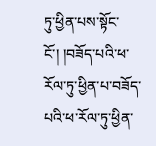ཏུ་ཕྱིན་པས་སྟོང་ངོ་། །བཟོད་པའི་ཕ་རོལ་ཏུ་ཕྱིན་པ་བཟོད་པའི་ཕ་རོལ་ཏུ་ཕྱིན་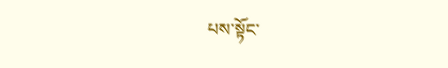པས་སྟོང་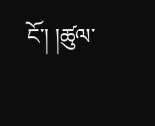ངོ་། །ཚུལ་